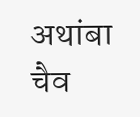अथांबा चैव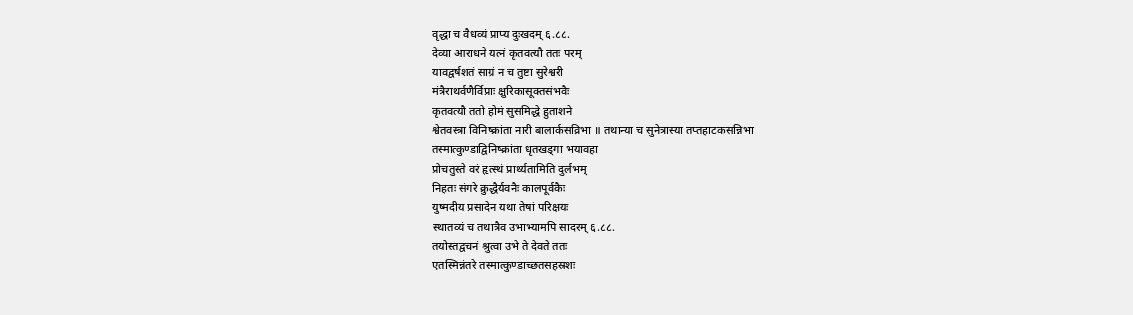वृद्धा च वैधव्यं प्राप्य दुःखदम् ६.८८.
देव्या आराधने यत्नं कृतवत्यौ ततः परम्
यावद्वर्षशतं साग्रं न च तुष्टा सुरेश्वरी
मंत्रैराथर्वणैर्विप्राः क्षुरिकासूक्तसंभवैः
कृतवत्यौ ततो होमं सुसमिद्धे हुताशने
श्वेतवस्त्रा विनिष्क्रांता नारी बालार्कसव्रिभा ॥ तथान्या च सुनेत्रास्या तप्तहाटकसन्निभा
तस्मात्कुण्डाद्विनिष्क्रांता धृतखड्गा भयावहा
प्रोचतुस्ते वरं हृत्स्थं प्रार्थ्यतामिति दुर्लभम्
निहतः संगरे क्रुद्धैर्यवनैः कालपूर्वकैः
युष्मदीय प्रसादेन यथा तेषां परिक्षयः
स्थातव्यं च तथात्रैव उभाभ्यामपि सादरम् ६.८८.
तयोस्तद्वचनं श्रुत्वा उभे ते देवते ततः
एतस्मिन्नंतरे तस्मात्कुण्डाच्छतसहस्रशः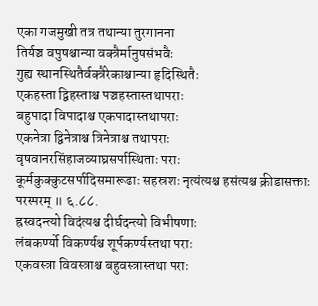एका गजमुखी तत्र तथान्या तुरगानना
तिर्यञ्च वपुषश्चान्या वक्त्रैर्मानुषसंभवैः
गुह्य स्थानस्थितैर्वक्त्रैरेकाश्चान्या हृदिस्थितैः
एकहस्ता द्विहस्ताश्च पञ्चहस्तास्तथापराः
बहुपादा विपादाश्च एकपादास्तथापराः
एकनेत्रा द्विनेत्राश्च त्रिनेत्राश्च तथापराः
वृषवानरसिंहाजव्याघ्रसर्पास्थिताः पराः
कूर्मकुक्कुटसर्पादिसमारूढाः सहस्रशः नृत्यंत्यश्च हसंत्यश्च क्रीडासक्ताः परस्परम् ॥ ६.८८.
ह्रस्वदन्त्यो विदंत्यश्च दीर्घदन्त्यो विभीषणाः
लंबकर्ण्यो विकर्ण्यश्च शूर्पकर्ण्यस्तथा पराः
एकवस्त्रा विवस्त्राश्च बहुवस्त्रास्तथा पराः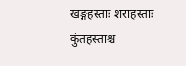खङ्गहस्ताः शराहस्ताः कुंतहस्ताश्च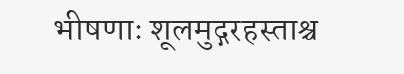भीषणाः शूलमुद्गरहस्ताश्च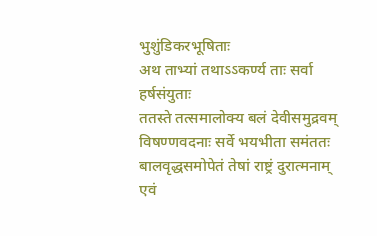भुशुंडिकरभूषिताः
अथ ताभ्यां तथाऽऽकर्ण्य ताः सर्वा हर्षसंयुताः
ततस्ते तत्समालोक्य बलं देवीसमुद्रवम्
विषण्णवदनाः सर्वे भयभीता समंततः
बालवृद्धसमोपेतं तेषां राष्ट्रं दुरात्मनाम्
एवं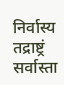निर्वास्य तद्राष्ट्रं सर्वास्ता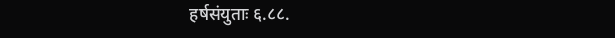हर्षसंयुताः ६.८८.